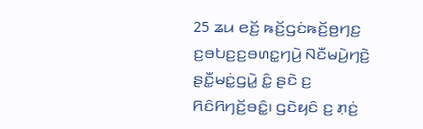25 ꤘꤣ ꤕꤢꤩ꤬ ꤒꤢꤩ꤬ꤞꤢꤦꤒꤢꤩ꤬ꤥ꤬ꤚꤢ꤬ ꤢ꤬ꤋꤝꤢ꤬ꤢ꤬ꤋꤛꤢ꤭ꤚꤣꤧ꤬ ꤡꤢꤪꤗꤣꤧ꤬ꤚꤢꤧ꤬ ꤔꤢꤪ꤭ꤗꤢꤦ꤭ꤞꤣꤧ꤭ ꤢꤨ꤭ ꤔꤢꤧ ꤢ꤬ ꤖꤢꤨꤖꤚꤢꤩ꤬ꤋꤢꤨ꤭꤯ ꤞꤢꤧꤟꤢꤨ ꤢ꤬ ꤊ꤫ꤢꤦ꤬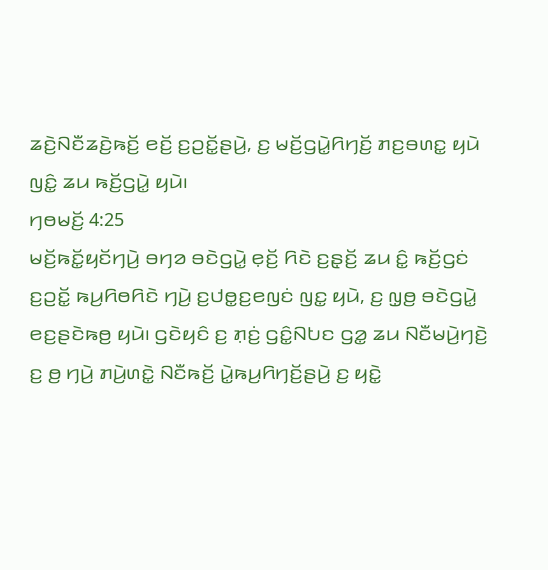ꤘꤢꤧ꤬ꤡꤢꤪꤘꤢꤧ꤬ꤒꤢꤩ꤬ ꤕꤢꤩ꤬ ꤢ꤬ꤑꤢꤩ꤭ꤔꤣꤧ꤬, ꤢ꤬ ꤗꤢꤩ꤬ꤞꤣꤧ꤭ꤖꤚꤢꤩ꤬ ꤊꤢ꤬ꤋꤛꤢ꤭ ꤟꤣꤧ ꤜꤢꤨ꤭ ꤘꤣ ꤒꤢꤩ꤬ꤞꤣꤧ꤭ ꤟꤣꤧ꤯
ꤚꤥꤗꤢꤩ꤬ 4:25
ꤗꤢꤩ꤬ꤒꤢꤩ꤭ꤟꤢꤩꤚꤣꤧ꤬ ꤋꤚꤤ ꤋꤢꤧꤞꤣꤧ꤭ ꤕ꤫ꤢꤩ꤬ ꤖꤢꤧ ꤢ꤬ꤔ꤫ꤢꤩ꤬ ꤘꤣ ꤢꤨ꤭ ꤒꤢꤩ꤬ꤞꤢꤦ ꤢ꤬ꤑꤢꤩ꤭ ꤒꤣ꤬ꤖꤥꤖꤢꤧ ꤚꤣꤧ꤬ ꤢ꤬ꤓꤥ꤭ꤢ꤬ꤕꤜꤢꤦ ꤜꤢ꤭ ꤟꤣꤧ, ꤢ꤬ ꤜ꤫ꤥ꤬ ꤋꤢꤧꤞꤣꤧ꤭ ꤕꤢ꤬ꤔꤢꤧꤒꤥ꤬ ꤟꤣꤧ꤯ ꤞꤢꤧꤟꤢꤨ ꤢ꤬ ꤊ꤫ꤢꤦ꤬ ꤞꤢꤨ꤭ꤡꤝꤢ ꤞꤤ꤭ ꤘꤣ ꤡꤢꤪꤗꤣꤧ꤬ꤚꤢꤧ꤬ ꤢ꤬ ꤥ꤬ ꤚꤣꤧ꤬ ꤊꤣꤧ꤬ꤛꤢꤧ꤭ ꤡꤢꤪꤒꤢꤩ꤬ ꤣꤧ꤭ꤒꤣ꤬ꤖꤚꤢꤩ꤬ꤔꤣꤧ꤬ ꤢ꤬ ꤟꤢꤧ꤭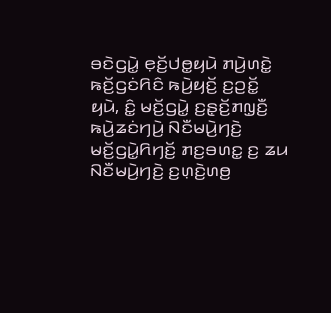ꤋꤢꤧꤞꤣꤧ꤭ ꤕ꤫ꤢꤩ꤬ꤓꤥ꤭ꤟꤣꤧ ꤊꤣꤧ꤬ꤛꤢꤧ꤭ ꤒꤢꤩ꤬ꤞꤢꤦꤖꤢꤨ ꤒꤣꤧ꤬ꤟꤢꤩ꤬ ꤢ꤬ꤑꤢꤩ꤭ ꤟꤣꤧ, ꤢꤨ꤭ ꤗꤢꤩ꤬ꤞꤣꤧ꤭ ꤢ꤬ꤔ꤫ꤢꤩ꤬ꤊꤜ꤫ꤢꤪ꤬ ꤒꤣꤧ꤬ꤘꤢꤦꤚꤣꤧ꤬ ꤡꤢꤪꤗꤣꤧ꤬ꤚꤢꤧ꤬ ꤗꤢꤩ꤬ꤞꤣꤧ꤭ꤖꤚꤢꤩ꤬ ꤊꤢ꤬ꤋꤛꤢ꤭ ꤢ꤬ ꤘꤣ ꤡꤢꤪꤗꤣꤧ꤬ꤚꤢꤧ꤬ ꤢ꤬ꤛ꤫ꤢꤧ꤬ꤛꤥ꤬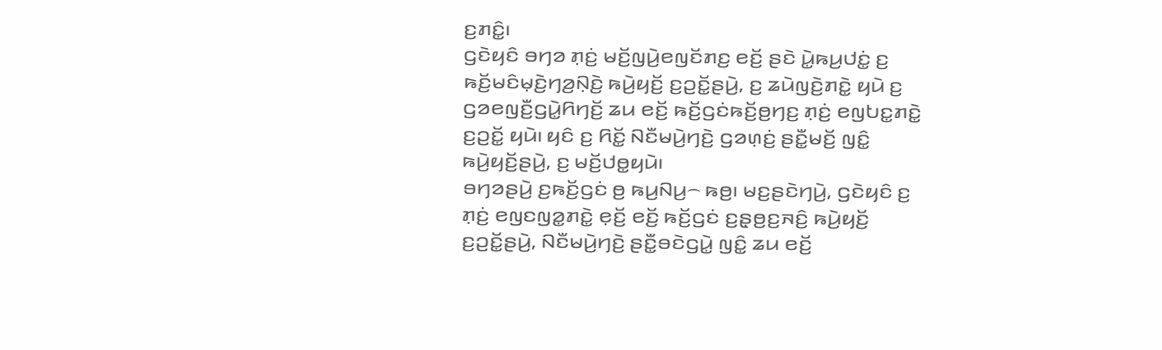ꤢ꤬ꤊꤢꤨ꤭꤯
ꤞꤢꤧꤟꤢꤨ ꤋꤚꤤ ꤊ꤫ꤢꤦ꤬ ꤗꤢꤩ꤬ꤜꤣꤧ꤬ꤕꤜꤢꤩꤊꤢ꤬ ꤕꤢꤩ꤬ ꤔꤢꤧ ꤣꤧ꤭ꤒꤣ꤬ꤓꤢꤦ꤭ ꤢ꤬ ꤒꤢꤩ꤬ꤗꤢꤨꤗ꤫ꤢꤧ꤬ꤚꤤ꤬ꤡ꤫ꤢꤧ꤬ ꤒꤣꤧ꤬ꤟꤢꤩ꤬ ꤢ꤬ꤑꤢꤩ꤭ꤔꤣꤧ꤬, ꤢ꤬ ꤘꤣꤧꤜꤢꤧ꤬ꤊꤢꤧ꤭ ꤟꤣꤧ ꤢ꤬ ꤞꤤꤕꤜꤢꤪ꤬ꤞꤣꤧ꤭ꤖꤚꤢꤩ꤬ ꤘꤣ ꤕꤢꤩ꤬ ꤒꤢꤩ꤬ꤞꤢꤦꤒꤢꤩ꤬ꤥ꤬ꤚꤢ꤬ ꤊ꤫ꤢꤦ꤬ ꤕꤜꤝꤢ꤭ꤊꤢꤧ꤭ ꤢ꤬ꤑꤢꤩ꤭ ꤟꤣꤧ꤯ ꤟꤢꤨ ꤢ꤬ ꤖꤢꤩ꤭ ꤡꤢꤪꤗꤣꤧ꤬ꤚꤢꤧ꤬ ꤞꤤꤛ꤫ꤢꤦ꤬ ꤔꤢꤪ꤭ꤗꤢꤩ꤬ ꤜꤢꤨ꤭ ꤒꤣꤧ꤬ꤟꤢꤩ꤬ꤔꤣꤧ꤬, ꤢ꤬ ꤗꤢꤩ꤬ꤓꤥ꤭ꤟꤣꤧ꤯
ꤋꤚꤤꤔꤣꤧ꤬ ꤢ꤬ꤒꤢꤩ꤬ꤞꤢꤦ ꤥ꤬ ꤒꤣ꤬ꤡꤣ꤬꤮ ꤒꤥ꤬꤯ ꤗꤢ꤬ꤔꤢꤧꤚꤣꤧ꤬, ꤞꤢꤧꤟꤢꤨ ꤢ꤬ ꤊ꤫ꤢꤦ꤬ ꤕꤜꤢꤜꤤ꤭ꤊꤢꤧ꤭ ꤕ꤫ꤢꤩ꤬ ꤕꤢꤩ꤬ ꤒꤢꤩ꤬ꤞꤢꤦ ꤢ꤬ꤔ꤫ꤥ꤬ꤢ꤬ꤏꤢꤨ꤬ ꤒꤣꤧ꤬ꤟꤢꤩ꤬ ꤢ꤬ꤑꤢꤩ꤭ꤔꤣꤧ꤬, ꤡꤢꤪꤗꤣꤧ꤬ꤚꤢꤧ꤬ ꤔꤢꤪ꤭ꤋꤢꤧꤞꤣꤧ꤭ ꤜꤢꤨ꤭ ꤘꤣ ꤕꤢꤩ꤬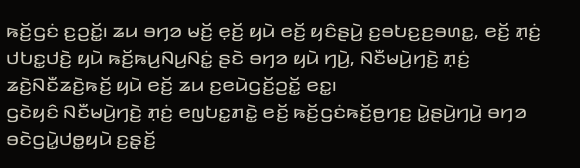ꤒꤢꤩ꤬ꤞꤢꤦ ꤢ꤬ꤑꤢꤩ꤭꤯ ꤘꤣ ꤋꤚꤤ ꤗꤢꤩ꤬ ꤕ꤫ꤢꤩ꤬ ꤟꤣꤧ ꤕꤢꤩ꤬ ꤟꤢꤨꤔꤣꤧ꤬ ꤢ꤬ꤋꤝꤢ꤬ꤢ꤬ꤋꤛꤢ꤭, ꤕꤢꤩ꤬ ꤊ꤫ꤢꤦ꤬ ꤓꤝꤢ꤭ꤓꤢꤧ꤬ ꤟꤣꤧ ꤒꤢꤩ꤬ꤒꤣ꤬ꤡꤣ꤬ꤡꤢꤦ꤭ ꤔꤢꤧ ꤋꤚꤤ ꤟꤣꤧ ꤚꤣꤧ꤬, ꤡꤢꤪꤗꤣꤧ꤬ꤚꤢꤧ꤬ ꤊ꤫ꤢꤦ꤬ ꤘꤢꤧ꤬ꤡꤢꤪꤘꤢꤧ꤬ꤒꤢꤩ꤬ ꤟꤣꤧ ꤕꤢꤩ꤬ ꤘꤣ ꤢ꤬ꤕꤣꤧꤞꤢꤩ꤬ꤑꤢꤩ꤭ ꤕꤢ꤭꤯
ꤞꤢꤧꤟꤢꤨ ꤡꤢꤪꤗꤣꤧ꤬ꤚꤢꤧ꤬ ꤊ꤫ꤢꤦ꤬ ꤕꤜꤝꤢ꤭ꤊꤢꤧ꤭ ꤕꤢꤩ꤬ ꤒꤢꤩ꤬ꤞꤢꤦꤒꤢꤩ꤬ꤥ꤬ꤚꤢ꤬ ꤣꤧ꤭ꤔꤣꤧ꤬ꤚꤣꤧ꤬ ꤋꤚꤤ ꤋꤢꤧꤞꤣꤧ꤭ꤓꤥ꤭ꤟꤣꤧ ꤢ꤬ꤔ꤫ꤢꤩ꤬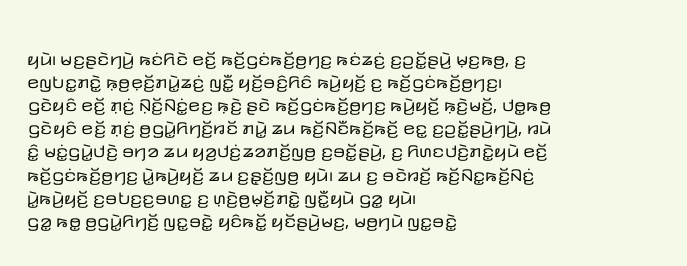ꤟꤣꤧ꤯ ꤗꤢ꤬ꤔꤢꤧꤚꤣꤧ꤬ ꤒꤢꤦꤖꤢꤧ ꤕꤢꤩ꤬ ꤒꤢꤩ꤬ꤞꤢꤦꤒꤢꤩ꤬ꤥ꤬ꤚꤢ꤬ ꤒꤢꤦꤘꤢꤦ꤬ ꤢ꤬ꤑꤢꤩ꤭ꤔꤣꤧ꤬ ꤗ꤫ꤢ꤬ꤒꤥ꤬, ꤢ꤬ ꤕꤜꤝꤢ꤭ꤊꤢꤧ꤭ ꤒ꤫ꤥ꤬ꤕ꤫ꤢꤩ꤬ꤊꤣꤧ꤭ꤘꤢꤦ꤬ ꤜꤢꤪ꤭ ꤟꤢꤩ꤬ꤋꤢꤨ꤬ꤖꤢꤨ ꤒꤣꤧ꤬ꤟꤢꤩ꤬ ꤢ꤬ ꤒꤢꤩ꤬ꤞꤢꤦꤒꤢꤩ꤬ꤥ꤬ꤚꤢ꤬꤯
ꤞꤢꤧꤟꤢꤨ ꤕꤢꤩ꤬ ꤊ꤫ꤢꤦ꤬ ꤡ꤫ꤢꤩ꤬ꤡꤢꤦ꤭ꤕꤢ꤬ ꤒ꤫ꤢꤧ꤬ ꤔꤢꤧ ꤒꤢꤩ꤬ꤞꤢꤦꤒꤢꤩ꤬ꤥ꤬ꤚꤢ꤬ ꤒꤣꤧ꤬ꤟꤢꤩ꤬ ꤒ꤫ꤢꤧ꤬ꤗꤢꤩ꤬, ꤓꤥ꤭ꤒꤥ꤬ ꤞꤢꤧꤟꤢꤨ ꤕꤢꤩ꤬ ꤊ꤫ꤢꤦ꤬ ꤥ꤬ꤞꤣꤧ꤭ꤖꤚꤢꤩ꤬ꤙꤢꤩ ꤊꤣꤧ꤭ ꤘꤣ ꤒꤢꤩ꤬ꤡꤢꤪꤒꤢꤩ꤬ꤒꤢꤩ꤬ ꤕꤢ꤭ ꤢ꤬ꤑꤢꤩ꤭ꤔꤣꤧ꤬ꤚꤣꤧ꤬, ꤙꤣꤧ ꤢꤨ꤭ ꤗꤢꤦ꤭ꤞꤣꤧ꤭ꤓꤢꤧ꤬ ꤋꤚꤤ ꤘꤣ ꤟꤤ꤬ꤓꤢꤦ꤬ꤘꤤꤊꤢꤩ꤬ꤜꤥ꤬ ꤢ꤬ꤋꤢꤩ꤭ꤔꤣꤧ꤬, ꤢ꤬ ꤖꤛꤢꤓꤢꤧ꤬ꤊꤢꤧ꤭ꤟꤣꤧ ꤕꤢꤩ꤬ ꤒꤢꤩ꤬ꤞꤢꤦꤒꤢꤩ꤬ꤥ꤬ꤚꤢ꤬ ꤣꤧ꤭ꤒꤣꤧ꤬ꤟꤢꤩ꤬ ꤘꤣ ꤢ꤬ꤔ꤫ꤢꤩ꤬ꤜꤥ꤬ ꤟꤣꤧ꤯ ꤘꤣ ꤢ꤬ ꤋꤢꤧꤙꤢꤩ꤬ ꤒꤢꤩ꤬ꤡꤢ꤭ꤒꤢꤩ꤬ꤡꤢꤦ꤬ ꤣꤧ꤭ꤒꤣꤧ꤬ꤟꤢꤩ꤬ ꤢ꤬ꤋꤝꤢ꤬ꤢ꤬ꤋꤛꤢ꤭ ꤢ꤬ ꤛ꤫ꤢꤧ꤬ꤥ꤬ꤗ꤫ꤢꤩ꤬ꤊꤢꤧ꤭ ꤜꤢꤪ꤭ꤟꤣꤧ ꤞꤤ꤭ ꤟꤣꤧ꤯
ꤞꤤ꤭ ꤒꤥ꤭ ꤥ꤬ꤞꤣꤧ꤭ꤖꤚꤢꤩ꤬ ꤜꤢ꤭ꤋꤢꤧ꤭ ꤟꤢꤨꤒꤢꤩ꤭ ꤟꤢꤩꤔꤣꤧ꤬ꤗꤢ꤬, ꤗꤥ꤬ꤚꤣꤧ ꤜꤢ꤭ꤋꤢꤧ꤭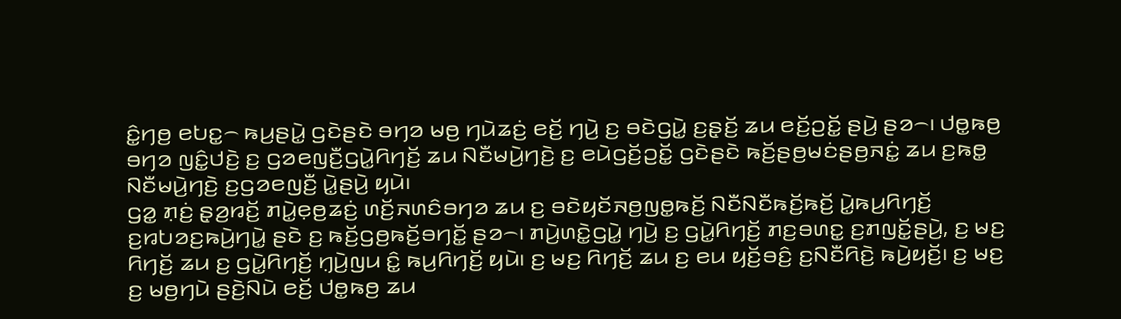ꤢꤨ꤭ꤚꤥ꤬ ꤕꤝꤢ꤭꤮ ꤒꤣ꤬ꤔꤣꤧ꤭ ꤞꤢꤧꤔꤢꤧ ꤋꤚꤤ ꤗꤥ꤬ ꤚꤣꤧꤘꤢꤦ꤬ ꤕꤢꤩ꤬ ꤚꤣꤧ꤬ ꤢ꤬ ꤋꤢꤧꤞꤣꤧ꤭ ꤢ꤬ꤔ꤫ꤢꤩ꤬ ꤘꤣ ꤕꤢꤩ꤬ꤑꤢꤩ꤭ ꤔꤣꤧ꤬ ꤔꤤ꤮꤯ ꤓꤥ꤭ꤒꤥ꤬ ꤋꤚꤤ ꤜꤢꤨ꤭ꤓꤢꤧ꤬ ꤢ꤬ ꤞꤤꤕꤜꤢꤪ꤬ꤞꤣꤧ꤭ꤖꤚꤢꤩ꤬ ꤘꤣ ꤡꤢꤪꤗꤣꤧ꤬ꤚꤢꤧ꤬ ꤢ꤬ ꤕꤣꤧꤞꤢꤩ꤬ꤑꤢꤩ꤭ ꤞꤢꤧꤔꤢꤧ ꤒꤢꤩ꤬ꤔꤥ꤬ꤗꤢꤦꤔꤥ꤬ꤏꤢꤦ꤭ ꤘꤣ ꤢ꤬ꤒꤥ꤭ ꤡꤢꤪꤗꤣꤧ꤬ꤚꤢꤧ꤬ ꤢ꤬ꤞꤤꤕꤜꤢꤪ꤬ ꤣꤧ꤭ꤔꤣꤧ꤬ ꤟꤣꤧ꤯
ꤞꤤ꤭ ꤊ꤫ꤢꤦ꤬ ꤔ꤫ꤤ꤬ꤙꤢꤩ꤬ ꤊꤣꤧ꤭ꤕ꤫ꤥ꤬ꤘꤢꤦ꤬ ꤛꤢꤩ꤬ꤏꤛꤢꤨꤋꤚꤤ ꤘꤣ ꤢ꤬ ꤋꤢꤧꤟꤢꤩꤏꤥ꤬ꤜꤥ꤭ꤒꤢꤩ꤬ ꤡꤢꤪꤡꤢꤪꤒꤢꤩ꤬ꤒꤢꤩ꤬ ꤣꤧ꤭ꤒꤣ꤬ꤖꤚꤢꤩ꤬ ꤢ꤬ꤙꤝꤤꤢ꤬ꤒꤣꤧ꤬ꤚꤣꤧ꤭ ꤔꤢꤧ ꤢ꤬ ꤒꤢꤩ꤬ꤞꤥ꤬ꤒꤢꤩ꤬ꤋꤚꤢꤩ꤭ ꤔꤤ꤮꤯ ꤊꤣꤧ꤬ꤛꤢꤧ꤭ꤞꤣꤧ꤭ ꤚꤣꤧ꤬ ꤢ꤬ ꤞꤣꤧ꤭ꤖꤚꤢꤩ꤬ ꤊꤢ꤬ꤋꤛꤢ꤭ ꤢ꤬ꤊꤜꤢꤩ꤭ꤔꤣꤧ꤬, ꤢ꤬ ꤗꤢ꤬ ꤖꤚꤢꤩ꤬ ꤘꤣ ꤢ꤬ ꤞꤣꤧ꤭ꤖꤚꤢꤩ꤬ ꤚ꤫ꤣꤧ꤬ꤜꤣ ꤢꤨ꤭ ꤒꤣ꤬ꤖꤚꤢꤩ꤬ ꤟꤣꤧ꤯ ꤢ꤬ ꤗꤢ꤬ ꤖꤚꤢꤩ꤬ ꤘꤣ ꤢ꤬ ꤕꤣ ꤟꤢꤩ꤬ꤋꤢꤨ꤬ ꤢ꤬ꤡꤢꤪꤖꤢꤧ꤬ ꤒꤣꤧ꤬ꤟꤢꤩ꤬꤯ ꤢ꤬ ꤗꤢ꤬ ꤢ꤬ ꤗꤥ꤬ꤚꤣꤧ ꤔꤢꤧ꤬ꤡꤣꤧ ꤕꤢꤩ꤬ ꤓꤥ꤭ꤒꤥ꤬ ꤘꤣ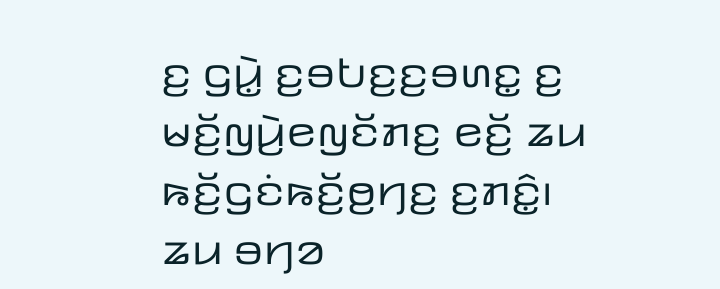ꤢ꤬ ꤞꤣꤧ꤭ ꤢ꤬ꤋꤝꤢ꤬ꤢ꤬ꤋꤛꤢ꤭ ꤢ꤬ ꤗꤢꤩ꤬ꤜꤣꤧ꤬ꤕꤜꤢꤩꤊꤢ꤬ ꤕꤢꤩ꤬ ꤘꤣ ꤒꤢꤩ꤬ꤞꤢꤦꤒꤢꤩ꤬ꤥ꤬ꤚꤢ꤬ ꤢ꤬ꤊꤢꤨ꤭꤯
ꤘꤣ ꤋꤚꤤ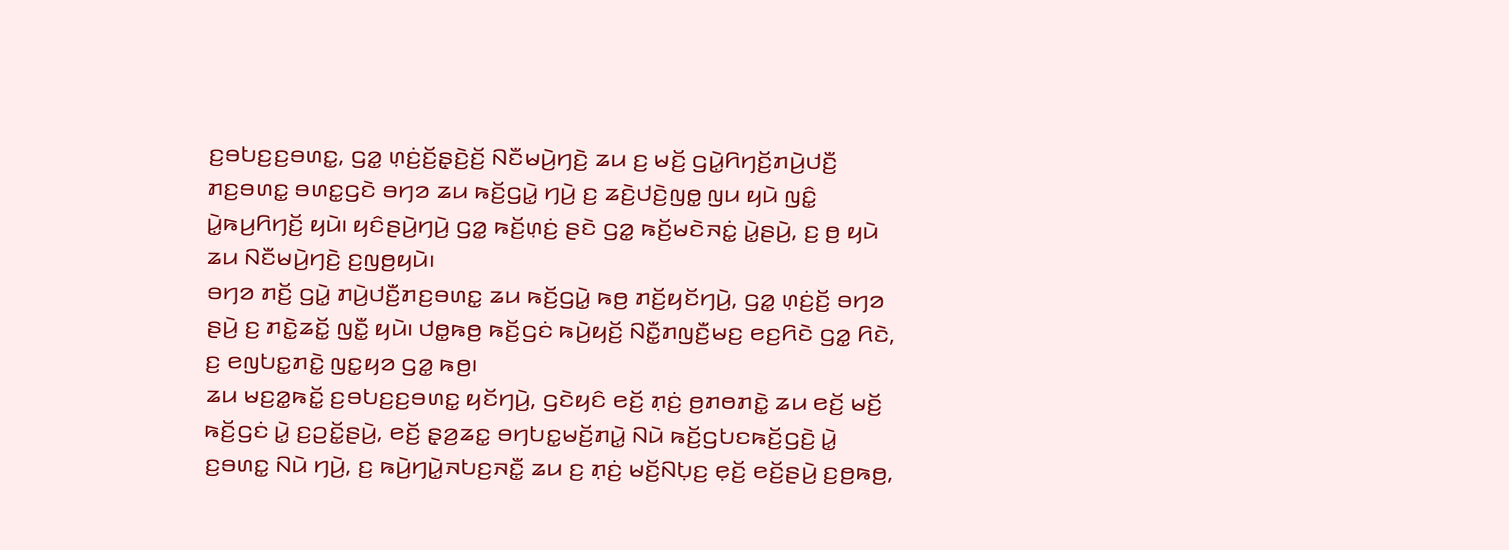ꤢ꤬ꤋꤝꤢ꤬ꤢ꤬ꤋꤛꤢ꤭, ꤞꤤ꤭ ꤛ꤫ꤢꤦ꤬ꤢꤩ꤬ꤔ꤫ꤢꤧ꤬ꤢꤩ꤬ ꤡꤢꤪꤗꤣꤧ꤬ꤚꤢꤧ꤬ ꤘꤣ ꤢ꤬ ꤗꤢꤩ꤬ ꤞꤣꤧ꤭ꤖꤚꤢꤩ꤬ꤊꤣꤧ꤬ꤓꤢꤪ꤬ ꤊꤢ꤬ꤋꤛꤢ꤭ ꤋꤛꤢ꤭ꤞꤢꤧ ꤋꤚꤤ ꤘꤣ ꤒꤢꤩ꤬ꤞꤣꤧ꤭ ꤚꤣꤧ꤬ ꤢ꤬ ꤘꤢꤧ꤬ꤓꤢꤧ꤬ꤜꤥ꤭ ꤜꤣ ꤟꤣꤧ ꤜꤢꤨ꤭ ꤣꤧ꤭ꤒꤣ꤬ꤖꤚꤢꤩ꤬ ꤟꤣꤧ꤯ ꤟꤢꤨꤔꤣꤧ꤬ꤚꤣꤧ꤬ ꤞꤤ꤭ ꤒꤢꤩ꤬ꤛ꤫ꤢꤦ꤬ ꤔꤢꤧ ꤞꤤ꤭ ꤒꤢꤩ꤬ꤗꤢꤧꤏꤢꤦ꤭ ꤣꤧ꤭ꤔꤣꤧ꤬, ꤢ꤬ ꤥ꤬ ꤟꤣꤧ ꤘꤣ ꤡꤢꤪꤗꤣꤧ꤬ꤚꤢꤧ꤬ ꤢ꤬ꤜꤥ꤬ꤟꤣꤧ꤯
ꤋꤚꤤ ꤊꤢꤩ꤬ ꤞꤣꤧ꤭ ꤊꤣꤧ꤬ꤓꤢꤪ꤬ꤊꤢ꤬ꤋꤛꤢ꤭ ꤘꤣ ꤒꤢꤩ꤬ꤞꤣꤧ꤭ ꤒꤥ꤬ ꤊꤢꤩ꤬ꤟꤢꤩꤚꤣꤧ꤬, ꤞꤤ꤭ ꤛ꤫ꤢꤦ꤬ꤢꤩ꤬ ꤋꤚꤤ ꤔꤣꤧ꤬ ꤢ꤬ ꤊꤢꤧ꤭ꤘꤢꤩ꤭ ꤜꤢꤪ꤭ ꤟꤣꤧ꤯ ꤓꤥ꤭ꤒꤥ꤬ ꤒꤢꤩ꤬ꤞꤢꤦ ꤒꤣꤧ꤬ꤟꤢꤩ꤬ ꤡꤢꤪ꤭ꤊꤜꤢꤪ꤬ꤗꤢ꤬ ꤕꤢ꤬ꤖꤢꤧ ꤞꤤ꤭ ꤖꤢꤧ, ꤢ꤬ ꤕꤜꤝꤢ꤭ꤊꤢꤧ꤭ ꤜꤢ꤭ꤟꤤ ꤞꤤ꤭ ꤒꤥ꤬꤯
ꤘꤣ ꤗꤢ꤬ꤤ꤭ꤒꤢꤩ꤭ ꤢ꤬ꤋꤝꤢ꤬ꤢ꤬ꤋꤛꤢ꤭ ꤟꤢꤩꤚꤣꤧ꤬, ꤞꤢꤧꤟꤢꤨ ꤕꤢꤩ꤬ ꤊ꤫ꤢꤦ꤬ ꤥ꤬ꤊꤥꤊꤢꤧ꤭ ꤘꤣ ꤕꤢꤩ꤬ ꤗꤢꤩ꤬ ꤒꤢꤩ꤬ꤞꤢꤦ ꤣꤧ꤭ ꤢ꤬ꤑꤢꤩ꤭ꤔꤣꤧ꤬, ꤕꤢꤩ꤬ ꤔ꤫ꤤ꤬ꤘꤢ꤭ ꤋꤚꤝꤢ꤭ꤗꤢꤩ꤬ꤊꤣꤧ꤭ ꤡꤣꤧ ꤒꤢꤩ꤬ꤞꤝꤢꤒꤢꤩ꤬ꤞꤢꤧ꤬ ꤣꤧ꤭ ꤢ꤬ꤋꤛꤢ꤭ ꤡꤣꤧ ꤚꤣꤧ꤬, ꤢ꤬ ꤒꤣꤧ꤬ꤚꤣꤧ꤭ꤏꤝꤢ꤬ꤏꤢꤪ꤭ ꤘꤣ ꤢ꤬ ꤊ꤫ꤢꤦ꤬ ꤗꤢꤩ꤬ꤡꤝ꤫ꤢ꤬ ꤕ꤫ꤢꤩ꤬ ꤕꤢꤩ꤬ꤔꤣꤧ꤬ ꤢ꤬ꤥ꤬ꤒꤥ꤬,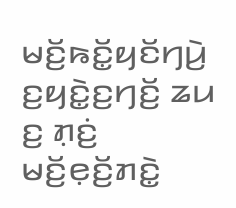ꤗꤢꤩ꤬ꤒꤢꤩ꤭ꤟꤢꤩꤚꤣꤧ꤬ ꤢ꤬ꤟꤢꤧ꤭ꤢ꤬ꤚꤢꤩ꤬ ꤘꤣ ꤢ꤬ ꤊ꤫ꤢꤦ꤬ ꤗꤢꤩ꤬ꤕ꤫ꤢꤩ꤬ꤊꤢꤧ꤭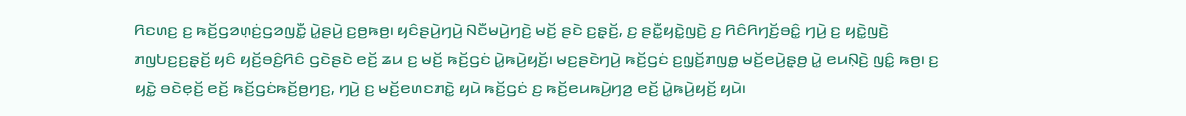ꤖꤢꤛꤢ꤬ ꤢ꤬ ꤒꤢꤩ꤬ꤞꤤꤛ꤫ꤢꤦ꤬ꤞꤤꤜꤢꤪ꤭ ꤣꤧ꤭ꤔꤣꤧ꤬ ꤢ꤬ꤥ꤬ꤒꤥ꤬꤯ ꤟꤢꤨꤔꤣꤧ꤬ꤚꤣꤧ꤬ ꤡꤢꤪꤗꤣꤧ꤬ꤚꤢꤧ꤬ ꤗꤢꤩ꤬ ꤔꤢꤧ ꤢ꤬ꤔ꤫ꤢꤩ꤬, ꤢ꤬ ꤔꤢꤪ꤭ꤟꤢꤧ꤭ꤜꤢꤧ꤬ ꤢ꤬ ꤖꤢꤨꤖꤚꤢꤩ꤬ꤋꤢꤨ꤭ ꤚꤣꤧ꤬ ꤢ꤬ ꤟꤢꤧ꤭ꤜꤢꤧ꤬ ꤊꤜꤝꤢ꤬ꤢ꤬ꤔ꤫ꤢꤩ꤬ ꤟꤢꤨ ꤟꤢꤩ꤬ꤋꤢꤨ꤬ꤖꤢꤨ ꤞꤢꤧꤔꤢꤧ ꤕꤢꤩ꤬ ꤘꤣ ꤢ꤬ ꤗꤢꤩ꤬ ꤒꤢꤩ꤬ꤞꤢꤦ ꤣꤧ꤭ꤒꤣꤧ꤬ꤟꤢꤩ꤬꤯ ꤗꤢ꤬ꤔꤢꤧꤚꤣꤧ꤬ ꤒꤢꤩ꤬ꤞꤢꤦ ꤢ꤬ꤜ꤫ꤢꤩ꤬ꤊꤜꤥ꤭ ꤗꤢꤩ꤬ꤕꤣꤧ꤬ꤔ꤫ꤥ꤬ ꤣꤧ꤭ ꤕꤣꤡ꤫ꤢꤧ꤬ ꤜꤢꤨ꤭ ꤒꤥ꤬꤯ ꤢ꤬ ꤟꤢꤧ꤭ ꤋꤢꤧꤕ꤫ꤢꤩ꤬ ꤕꤢꤩ꤬ ꤒꤢꤩ꤬ꤞꤢꤦꤒꤢꤩ꤬ꤥ꤬ꤚꤢ꤬, ꤚꤣꤧ꤬ ꤢ꤬ ꤗꤢꤩ꤬ꤕꤛꤢꤊꤢꤧ꤭ ꤟꤣꤧ ꤒꤢꤩ꤬ꤞꤢꤦ ꤢ꤬ ꤒꤢꤩ꤬ꤕꤣꤒꤣꤧ꤬ꤚꤤ꤬ ꤕꤢꤩ꤬ ꤣꤧ꤭ꤒꤣꤧ꤬ꤟꤢꤩ꤬ ꤟꤣꤧ꤯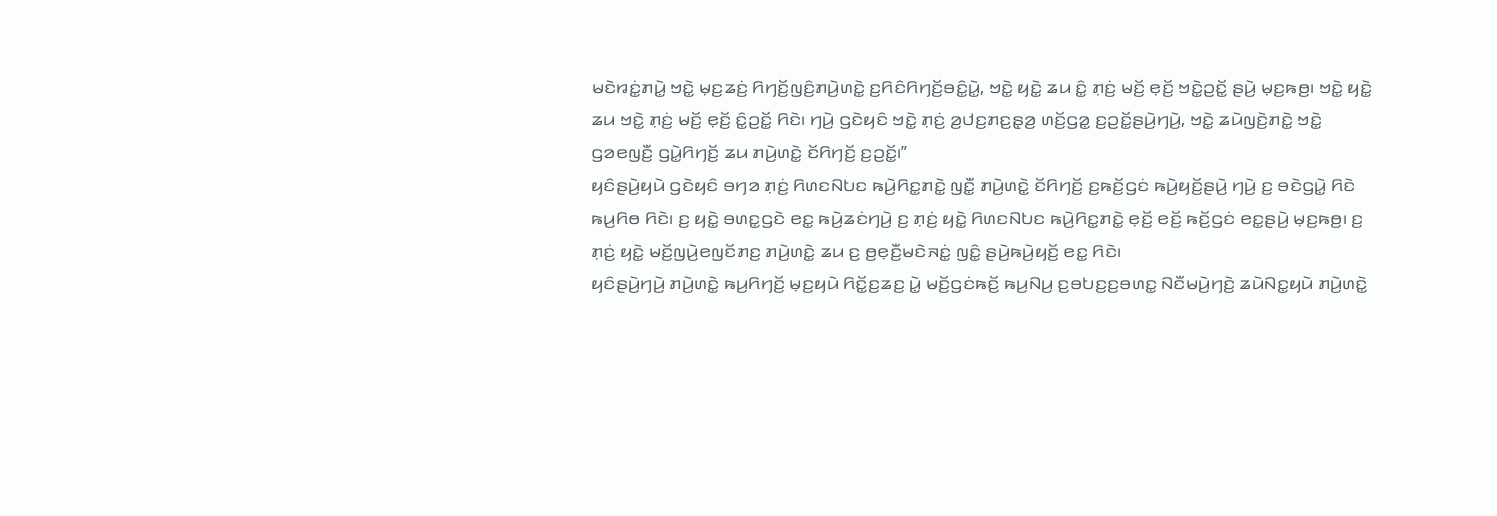ꤗꤢꤧꤙꤢꤦ꤭ꤊꤣꤧ꤭ ꤠꤢꤧ꤭ ꤗ꤫ꤢ꤬ꤘꤢꤦ꤬ ꤖꤚꤢꤩ꤬ꤜꤢꤨ꤬ꤊꤣꤧ꤬ꤛꤢꤧ꤭ ꤢ꤬ꤖꤢꤨꤖꤚꤢꤩ꤬ꤋꤢꤨ꤭ꤣꤧ꤭, ꤠꤢꤧ꤭ ꤟꤢꤧ꤭ ꤘꤣ ꤢꤨ꤭ ꤊ꤫ꤢꤦ꤬ ꤗꤢꤩ꤬ ꤕ꤫ꤢꤩ꤬ ꤠꤢꤧ꤭ꤑꤢꤩ꤭ ꤔꤣꤧ꤬ ꤗ꤫ꤢ꤬ꤒꤥ꤬꤯ ꤠꤢꤧ꤭ ꤟꤢꤧ꤭ ꤘꤣ ꤠꤢꤧ꤭ ꤊ꤫ꤢꤦ꤬ ꤗꤢꤩ꤬ ꤕ꤫ꤢꤩ꤬ ꤢꤨ꤭ꤑꤢꤩ꤭ ꤖꤢꤧ꤯ ꤚꤣꤧ꤬ ꤞꤢꤧꤟꤢꤨ ꤠꤢꤧ꤭ ꤊ꤫ꤢꤦ꤬ ꤤ꤬ꤓꤢ꤬ꤊꤢ꤬ꤔ꤫ꤤ꤬ ꤛꤢꤩ꤬ꤞꤤ꤭ ꤢ꤬ꤑꤢꤩ꤭ꤔꤣꤧ꤬ꤚꤣꤧ꤬, ꤠꤢꤧ꤭ ꤘꤣꤧꤜꤢꤧ꤬ꤊꤢꤧ꤭ ꤠꤢꤧ꤭ ꤞꤤꤕꤜꤢꤪ꤬ ꤞꤣꤧ꤭ꤖꤚꤢꤩ꤬ ꤘꤣ ꤊꤣꤧ꤬ꤛꤢꤧ꤭ ꤢꤩꤖꤚꤢꤩ꤬ ꤢ꤬ꤑꤢꤩ꤭꤯”
ꤟꤢꤨꤔꤣꤧ꤬ꤟꤣꤧ ꤞꤢꤧꤟꤢꤨ ꤋꤚꤤ ꤊ꤫ꤢꤦ꤬ ꤖꤛꤢꤡꤝꤢ ꤒꤣꤧ꤬ꤖꤢ꤭ꤊꤢꤧ꤭ ꤜꤢꤪ꤭ ꤊꤣꤧ꤬ꤛꤢꤧ꤭ ꤢꤩꤖꤚꤢꤩ꤬ ꤢ꤬ꤒꤢꤩ꤬ꤞꤢꤦ ꤒꤣꤧ꤬ꤟꤢꤩ꤬ꤔꤣꤧ꤬ ꤚꤣꤧ꤬ ꤢ꤬ ꤋꤢꤧꤞꤣꤧ꤭ ꤖꤢꤧ ꤒꤣ꤬ꤖꤥ ꤖꤢꤧ꤯ ꤢ꤬ ꤟꤢꤧ꤭ ꤋꤛꤢ꤭ꤞꤢꤧ ꤕꤢ꤭ ꤒꤣꤧ꤬ꤘꤢꤦꤚꤣꤧ꤬ ꤢ꤬ ꤊ꤫ꤢꤦ꤬ ꤟꤢꤧ꤭ ꤖꤛꤢꤡꤝꤢ ꤒꤣꤧ꤬ꤖꤢ꤭ꤊꤢꤧ꤭ ꤕ꤫ꤢꤩ꤬ ꤕꤢꤩ꤬ ꤒꤢꤩ꤬ꤞꤢꤦ ꤕꤢ꤭ꤔꤣꤧ꤬ ꤗ꤫ꤢ꤬ꤒꤥ꤬꤯ ꤢ꤬ ꤊ꤫ꤢꤦ꤬ ꤟꤢꤧ꤭ ꤗꤢꤩ꤬ꤜꤣꤧ꤬ꤕꤜꤢꤩꤊꤢ꤬ ꤊꤣꤧ꤬ꤛꤢꤧ꤭ ꤘꤣ ꤢ꤬ ꤥ꤬ꤕ꤫ꤢꤪ꤬ꤗꤢꤧꤏꤢꤦ꤭ ꤜꤢꤨ꤭ ꤔꤣꤧ꤬ꤒꤣꤧ꤬ꤟꤢꤩ꤬ ꤕꤢ꤭ ꤖꤢꤧ꤯
ꤟꤢꤨꤔꤣꤧ꤬ꤚꤣꤧ꤬ ꤊꤣꤧ꤬ꤛꤢꤧ꤭ ꤒꤣ꤬ꤖꤚꤢꤩ꤬ ꤗ꤫ꤢ꤬ꤟꤣꤧ ꤖꤢꤩ꤭ꤢ꤬ꤘꤢ꤬ ꤣꤧ꤭ ꤗꤢꤩ꤬ꤞꤢꤦꤒꤢꤩ꤬ ꤒꤣ꤬ꤡꤣ꤬ ꤢ꤬ꤋꤝꤢ꤬ꤢ꤬ꤋꤛꤢ꤭ ꤡꤢꤪꤗꤣꤧ꤬ꤚꤢꤧ꤬ ꤘꤣꤧꤡꤢ꤭ꤟꤣꤧ ꤊꤣꤧ꤬ꤛꤢꤧ꤭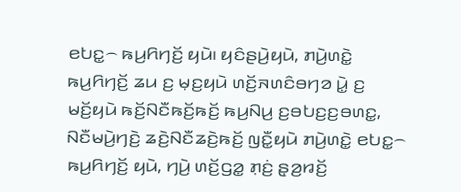ꤕꤝꤢ꤭꤮ ꤒꤣ꤬ꤖꤚꤢꤩ꤬ ꤟꤣꤧ꤯ ꤟꤢꤨꤔꤣꤧ꤬ꤟꤣꤧ, ꤊꤣꤧ꤬ꤛꤢꤧ꤭ ꤒꤣ꤬ꤖꤚꤢꤩ꤬ ꤘꤣ ꤢ꤬ ꤗ꤫ꤢ꤬ꤟꤣꤧ ꤛꤢꤩ꤬ꤏꤛꤢꤨꤋꤚꤤ ꤣꤧ꤭ ꤢ꤬ ꤗꤢꤩ꤬ꤟꤣꤧ ꤒꤢꤩ꤬ꤡꤢꤪꤒꤢꤩ꤬ꤒꤢꤩ꤬ ꤒꤣ꤬ꤡꤣ꤬ ꤢ꤬ꤋꤝꤢ꤬ꤢ꤬ꤋꤛꤢ꤭, ꤡꤢꤪꤗꤣꤧ꤬ꤚꤢꤧ꤬ ꤘꤢꤧ꤬ꤡꤢꤪꤘꤢꤧ꤬ꤒꤢꤩ꤬ ꤜꤢꤪ꤭ꤟꤣꤧ ꤊꤣꤧ꤬ꤛꤢꤧ꤭ ꤕꤝꤢ꤭꤮ ꤒꤣ꤬ꤖꤚꤢꤩ꤬ ꤟꤣꤧ, ꤚꤣꤧ꤬ ꤛꤢꤩ꤬ꤞꤤ꤭ ꤊ꤫ꤢꤦ꤬ ꤔ꤫ꤤ꤬ꤙꤢꤩ꤬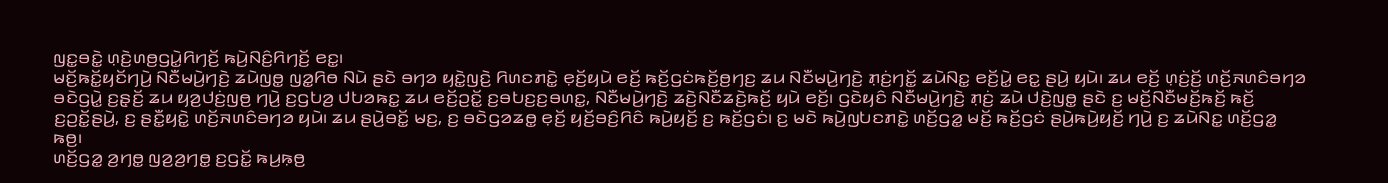ꤜꤢ꤭ꤋꤢꤧ꤭ ꤛ꤫ꤢꤧ꤬ꤛꤥ꤬ꤞꤣꤧ꤭ꤖꤚꤢꤩ꤬ ꤒꤣꤧ꤬ꤡꤢꤨ꤬ꤖꤚꤢꤩ꤬ ꤕꤢ꤭꤯
ꤗꤢꤩ꤬ꤒꤢꤩ꤭ꤟꤢꤩꤚꤣꤧ꤬ ꤡꤢꤪꤗꤣꤧ꤬ꤚꤢꤧ꤬ ꤘꤣꤧꤜꤥ꤭ ꤜꤤ꤭ꤖꤥ ꤡꤣꤧ ꤔꤢꤧ ꤋꤚꤤ ꤟꤢꤧ꤭ꤜꤢꤧ꤬ ꤖꤛꤢꤊꤢꤧ꤭ ꤕ꤫ꤢꤩ꤬ꤟꤣꤧ ꤕꤢꤩ꤬ ꤒꤢꤩ꤬ꤞꤢꤦꤒꤢꤩ꤬ꤥ꤬ꤚꤢ꤬ ꤘꤣ ꤡꤢꤪꤗꤣꤧ꤬ꤚꤢꤧ꤬ ꤊ꤫ꤢꤦ꤬ꤚꤢꤩ꤭ ꤘꤣꤧꤡꤢ꤭ ꤕꤢꤩ꤬ꤣꤧ꤭ ꤕꤢ꤭ ꤔꤣꤧ꤬ ꤟꤣꤧ꤯ ꤘꤣ ꤕꤢꤩ꤬ ꤛ꤫ꤢꤦ꤬ꤢꤩ꤬ ꤛꤢꤩ꤬ꤏꤛꤢꤨꤋꤚꤤ ꤋꤢꤧꤞꤣꤧ꤭ ꤢ꤬ꤔ꤫ꤢꤩ꤬ ꤘꤣ ꤟꤤ꤬ꤓꤢꤦ꤬ꤜꤥ꤬ ꤚꤣꤧ꤬ ꤢ꤬ꤞꤝꤤ꤬ ꤓꤝꤤꤒꤢ꤭ ꤘꤣ ꤕꤢꤩ꤬ꤑꤢꤩ꤭ ꤢ꤬ꤋꤝꤢ꤬ꤢ꤬ꤋꤛꤢ꤭, ꤡꤢꤪꤗꤣꤧ꤬ꤚꤢꤧ꤬ ꤘꤢꤧ꤬ꤡꤢꤪꤘꤢꤧ꤬ꤒꤢꤩ꤬ ꤟꤣꤧ ꤕꤢꤩ꤬꤯ ꤞꤢꤧꤟꤢꤨ ꤡꤢꤪꤗꤣꤧ꤬ꤚꤢꤧ꤬ ꤊ꤫ꤢꤦ꤬ ꤘꤣꤧ ꤓꤢꤧ꤬ꤜꤥ꤭ ꤔꤢꤧ ꤢ꤬ ꤗꤢꤩ꤬ꤡꤢꤪꤗꤢꤩ꤬ꤒꤢꤩ꤬ ꤒꤢꤩ꤬ ꤢ꤬ꤑꤢꤩ꤭ꤔꤣꤧ꤬, ꤢ꤬ ꤔꤢꤪ꤭ꤟꤢꤧ꤭ ꤛꤢꤩ꤬ꤏꤛꤢꤨꤋꤚꤤ ꤟꤣꤧ꤯ ꤘꤣ ꤔꤣꤧ꤬ꤋꤢꤩ꤭ ꤗꤢ꤬, ꤢ꤬ ꤋꤢꤧꤞꤤꤘꤥ꤭ ꤕ꤫ꤢꤩ꤬ ꤟꤢꤩ꤬ꤋꤢꤨ꤬ꤖꤢꤨ ꤒꤣꤧ꤬ꤟꤢꤩ꤬ ꤢ꤬ ꤒꤢꤩ꤬ꤞꤢꤦ꤯ ꤢ꤬ ꤗꤢꤧ ꤒꤣꤧ꤬ꤜꤝꤢꤊꤢꤧ꤭ ꤛꤢꤩ꤬ꤞꤤ꤭ ꤗꤢꤩ꤬ ꤒꤢꤩ꤬ꤞꤢꤦ ꤔꤣꤧ꤬ꤒꤣꤧ꤬ꤟꤢꤩ꤬ ꤚꤣꤧ꤬ ꤢ꤬ ꤘꤣꤧꤡꤢ꤭ ꤛꤢꤩ꤬ꤞꤤ꤭ ꤒꤥ꤬꤯
ꤛꤢꤩ꤬ꤞꤤ꤭ ꤤ꤬ꤚꤥ꤭ ꤜꤤ꤬ꤤ꤬ꤚꤥ꤭ ꤢ꤬ꤞꤢꤩ꤭ ꤒꤣ꤬ꤒ꤫ꤥ꤬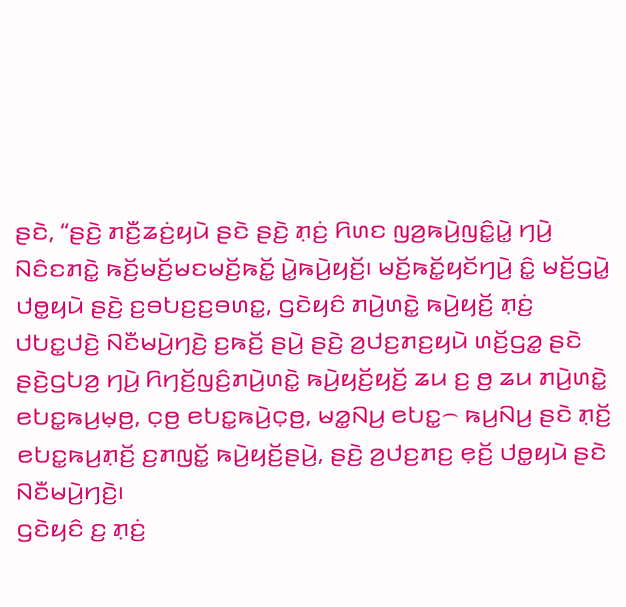ꤔꤢꤧ, “ꤔꤢꤧ꤬ ꤊꤢꤪ꤬ꤘꤢꤦ꤬ꤟꤣꤧ ꤔꤢꤧ ꤔꤢꤧ꤬ ꤊ꤫ꤢꤦ꤬ ꤖꤛꤢ ꤜꤤ꤬ꤒꤣꤧ꤬ꤜꤢꤨ꤭ꤣꤧ꤭ ꤚꤣꤧ꤬ ꤡꤢꤨꤢꤊꤢꤧ꤭ ꤒꤢꤩ꤬ꤗꤢꤩ꤬ꤗꤢꤗꤢꤩ꤬ꤒꤢꤩ꤭ ꤣꤧ꤭ꤒꤣꤧ꤬ꤟꤢꤩ꤬꤯ ꤗꤢꤩ꤬ꤒꤢꤩ꤭ꤟꤢꤩꤚꤣꤧ꤬ ꤢꤨ꤭ ꤗꤢꤩ꤬ꤞꤣꤧ꤭ ꤓꤥ꤭ꤟꤣꤧ ꤔꤢꤧ꤬ ꤢ꤬ꤋꤝꤢ꤬ꤢ꤬ꤋꤛꤢ꤭, ꤞꤢꤧꤟꤢꤨ ꤊꤣꤧ꤬ꤛꤢꤧ꤭ ꤒꤣꤧ꤬ꤟꤢꤩ꤬ ꤊ꤫ꤢꤦ꤬ ꤓꤝꤢ꤭ꤓꤢꤧ꤬ ꤡꤢꤪꤗꤣꤧ꤬ꤚꤢꤧ꤬ ꤢ꤬ꤒꤢꤩ꤬ ꤔꤣꤧ꤬ ꤔꤢꤧ꤬ ꤤ꤬ꤓꤢ꤬ꤊꤢ꤬ꤟꤣꤧ ꤛꤢꤩ꤬ꤞꤤ꤭ ꤔꤢꤧ ꤔꤢꤧ꤬ꤞꤝꤤ꤬ ꤚꤣꤧ꤬ ꤖꤚꤢꤩ꤬ꤜꤢꤨ꤬ꤊꤣꤧ꤬ꤛꤢꤧ꤭ ꤒꤣꤧ꤬ꤟꤢꤩ꤬ꤟꤢꤩ꤬ ꤘꤣ ꤢ꤬ ꤥ꤬ ꤘꤣ ꤊꤣꤧ꤬ꤛꤢꤧ꤭ ꤕꤝꤢ꤭ꤒꤣ꤬ꤗ꤫ꤥ꤬, ꤍ꤫ꤥ꤬ ꤕꤝꤢ꤭ꤒꤣꤧ꤬ꤍ꤫ꤥ꤬, ꤗꤤ꤭ꤡꤣ꤬ ꤕꤝꤢ꤭꤮ ꤒꤣ꤬ꤡꤣ꤬ ꤔꤢꤧ ꤊ꤫ꤢꤩ꤬ ꤕꤝꤢ꤭ꤒꤣ꤬ꤊ꤫ꤢꤩ꤬ ꤢ꤬ꤊꤜꤢꤩ꤭ ꤒꤣꤧ꤬ꤟꤢꤩ꤬ꤔꤣꤧ꤬, ꤔꤢꤧ꤬ ꤤ꤬ꤓꤢ꤬ꤊꤢ꤬ ꤕ꤫ꤢꤩ꤬ ꤓꤥ꤭ꤟꤣꤧ ꤔꤢꤧ ꤡꤢꤪꤗꤣꤧ꤬ꤚꤢꤧ꤬꤯
ꤞꤢꤧꤟꤢꤨ ꤢ꤬ ꤊ꤫ꤢꤦ꤬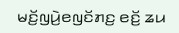ꤗꤢꤩ꤬ꤜꤣꤧ꤬ꤕꤜꤢꤩꤊꤢ꤬ ꤕꤢꤩ꤬ ꤘꤣ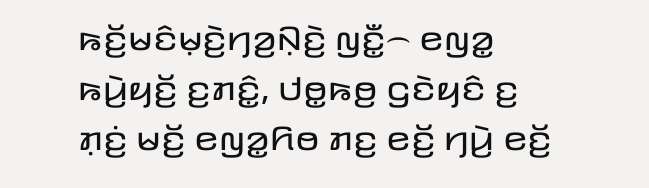ꤒꤢꤩ꤬ꤗꤢꤨꤗ꤫ꤢꤧ꤬ꤚꤤ꤬ꤡ꤫ꤢꤧ꤬ ꤜꤢꤪ꤭꤮ ꤕꤜꤤ꤭ ꤒꤣꤧ꤬ꤟꤢꤩ꤬ ꤢ꤬ꤊꤢꤨ꤭, ꤓꤥ꤭ꤒꤥ꤬ ꤞꤢꤧꤟꤢꤨ ꤢ꤬ ꤊ꤫ꤢꤦ꤬ ꤗꤢꤩ꤬ ꤕꤜꤤ꤭ꤖꤥ ꤊꤢ꤬ ꤕꤢꤩ꤬ ꤚꤣꤧ꤬ ꤕꤢꤩ꤬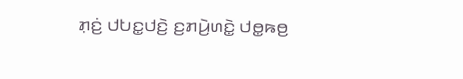ꤊ꤫ꤢꤦ꤬ ꤓꤝꤢ꤭ꤓꤢꤧ꤬ ꤢ꤬ꤊꤣꤧ꤬ꤛꤢꤧ꤭ ꤓꤥ꤭ꤒꤥ꤬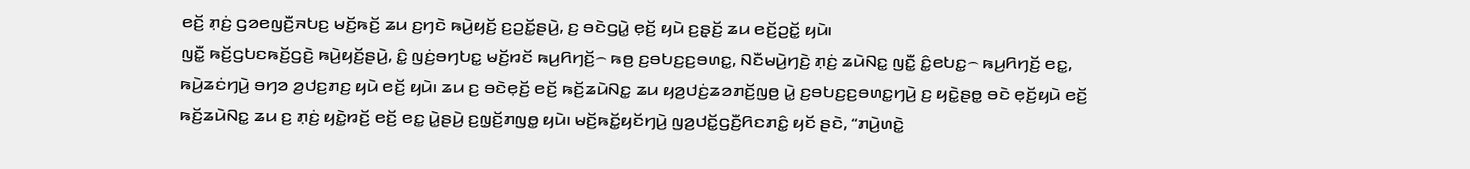ꤕꤢꤩ꤬ ꤊ꤫ꤢꤦ꤬ ꤞꤤꤕꤜꤢꤪ꤬ꤏꤝꤢ꤬ ꤗꤢꤩ꤬ꤒꤢꤩ꤬ ꤘꤣ ꤢ꤬ꤚꤢꤧ ꤒꤣꤧ꤬ꤟꤢꤩ꤬ ꤢ꤬ꤑꤢꤩ꤭ꤔꤣꤧ꤬, ꤢ꤬ ꤋꤢꤧꤞꤣꤧ꤭ ꤕ꤫ꤢꤩ꤬ ꤟꤣꤧ ꤢ꤬ꤔ꤫ꤢꤩ꤬ ꤘꤣ ꤕꤢꤩ꤬ꤑꤢꤩ꤭ ꤟꤣꤧ꤯
ꤜꤢꤪ꤭ ꤒꤢꤩ꤬ꤞꤝꤢꤒꤢꤩ꤬ꤞꤢꤧ꤬ ꤒꤣꤧ꤬ꤟꤢꤩ꤬ꤔꤣꤧ꤬, ꤢꤨ꤭ ꤜꤢꤦ꤬ꤋꤚꤝꤢ꤭ ꤗꤢꤩ꤬ꤙꤢꤩ ꤒꤣ꤬ꤖꤚꤢꤩ꤬꤮ ꤒꤥ꤬ ꤢ꤬ꤋꤝꤢ꤬ꤢ꤬ꤋꤛꤢ꤭, ꤡꤢꤪꤗꤣꤧ꤬ꤚꤢꤧ꤬ ꤊ꤫ꤢꤦ꤬ ꤘꤣꤧꤡꤢ꤭ ꤜꤢꤪ꤭ ꤢꤨ꤭ꤕꤝꤢ꤭꤮ ꤒꤣ꤬ꤖꤚꤢꤩ꤬ ꤕꤢ꤭, ꤒꤣꤧ꤬ꤘꤢꤦꤚꤣꤧ꤬ ꤋꤚꤤ ꤤ꤬ꤓꤢ꤬ꤊꤢ꤬ ꤟꤣꤧ ꤕꤢꤩ꤬ ꤟꤣꤧ꤯ ꤘꤣ ꤢ꤬ ꤋꤢꤧꤕ꤫ꤢꤩ꤬ ꤕꤢꤩ꤬ ꤒꤢꤩ꤬ꤘꤣꤧꤡꤢ꤭ ꤘꤣ ꤟꤤ꤬ꤓꤢꤦ꤬ꤘꤤꤊꤢꤩ꤬ꤜꤥ꤬ ꤣꤧ꤭ ꤢ꤬ꤋꤝꤢ꤬ꤢ꤬ꤋꤛꤢ꤭ꤚꤣꤧ꤬ ꤢ꤬ ꤟꤢꤧ꤭ꤔꤥ꤭ ꤋꤢꤧ ꤕ꤫ꤢꤩ꤬ꤟꤣꤧ ꤕꤢꤩ꤬ ꤒꤢꤩ꤬ꤘꤣꤧꤡꤢ꤭ ꤘꤣ ꤢ꤬ ꤊ꤫ꤢꤦ꤬ ꤟꤢꤧ꤭ꤙꤢꤩ꤬ ꤕꤢꤩ꤬ ꤕꤢ꤭ ꤣꤧ꤭ꤔꤣꤧ꤬ ꤢ꤬ꤜ꤫ꤢꤩ꤬ꤊꤜꤥ꤭ ꤟꤣꤧ꤯ ꤗꤢꤩ꤬ꤒꤢꤩ꤭ꤟꤢꤩꤚꤣꤧ꤬ ꤜꤤ꤬ꤓꤢꤩ꤭ꤞꤢꤪ꤬ꤖꤢꤊꤢꤨ꤭ ꤟꤢꤩ ꤔꤢꤧ, “ꤊꤣꤧ꤬ꤛꤢꤧ꤭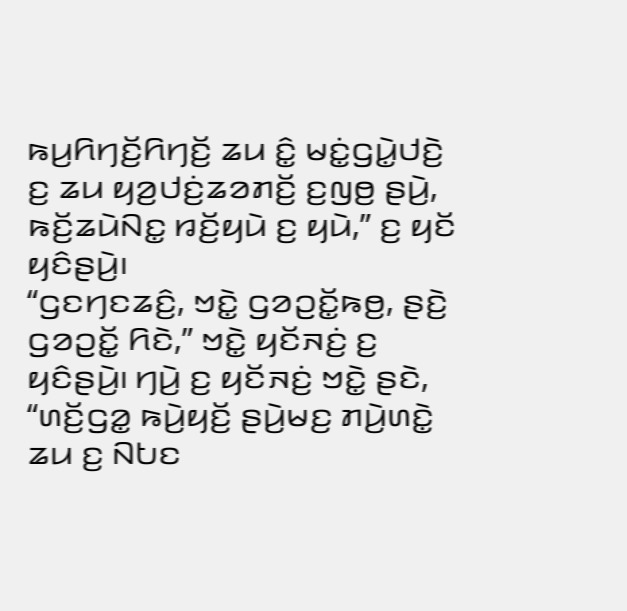ꤒꤣ꤬ꤖꤚꤢꤩ꤬ꤖꤚꤢꤩ꤬ ꤘꤣ ꤢꤨ꤭ ꤗꤢꤦ꤭ꤞꤣꤧ꤭ꤓꤢꤧ꤬ ꤢ꤬ ꤘꤣ ꤟꤤ꤬ꤓꤢꤦ꤬ꤘꤤꤊꤢꤩ꤬ ꤢ꤬ꤜꤥ꤬ ꤔꤣꤧ꤬, ꤒꤢꤩ꤬ꤘꤣꤧꤡꤢ꤭ ꤙꤢꤩ꤬ꤟꤣꤧ ꤢ꤬ ꤟꤣꤧ,” ꤢ꤬ ꤟꤢꤩ ꤟꤢꤨꤔꤣꤧ꤬꤯
“ꤞꤢꤚꤢꤘꤢꤨ꤬, ꤠꤢꤧ꤭ ꤞꤤꤑꤢꤩ꤭ꤒꤥ꤬, ꤔꤢꤧ꤬ ꤞꤤꤑꤢꤩ꤭ ꤖꤢꤧ,” ꤠꤢꤧ꤭ ꤟꤢꤩꤏꤢꤦ꤬ ꤢ꤬ ꤟꤢꤨꤔꤣꤧ꤬꤯ ꤚꤣꤧ꤬ ꤢ꤬ ꤟꤢꤩꤏꤢꤦ꤬ ꤠꤢꤧ꤭ ꤔꤢꤧ, “ꤛꤢꤩ꤬ꤞꤤ꤭ ꤒꤣꤧ꤬ꤟꤢꤩ꤬ ꤔꤣꤧ꤬ꤗꤢ꤬ ꤊꤣꤧ꤬ꤛꤢꤧ꤭ ꤘꤣ ꤢ꤬ ꤡꤝꤢ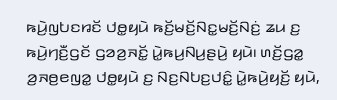ꤒꤣꤧ꤬ꤜꤝꤢꤙꤢꤩ ꤓꤥ꤭ꤟꤣꤧ ꤒꤢꤩ꤬ꤗꤢꤩ꤬ꤡꤢ꤭ꤗꤢꤩ꤬ꤡꤢꤦ꤬ ꤘꤣ ꤢ꤬ ꤒꤣꤧ꤬ꤚꤢꤪ꤬ꤞꤢꤩ ꤞꤤꤤ꤬ꤏꤢꤩ꤭ ꤣꤧ꤭ꤒꤣ꤬ꤡꤣ꤬ꤔꤣꤧ꤬ ꤟꤣꤧ꤯ ꤛꤢꤩ꤬ꤞꤤ꤭ ꤤ꤬ꤏꤥ꤬ꤕꤜꤤ꤭ ꤓꤥ꤭ꤟꤣꤧ ꤢ꤬ ꤡꤢ꤬ꤡꤝꤢ꤬ꤓꤢꤨ꤭ ꤣꤧ꤭ꤒꤣꤧ꤬ꤟꤢꤩ꤬ ꤟꤣꤧ,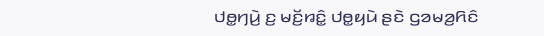ꤓꤥ꤭ꤚꤣꤧ꤬ ꤢ꤬ ꤗꤢꤩ꤬ꤙꤢꤨ꤭ ꤓꤥ꤭ꤟꤣꤧ ꤔꤢꤧ ꤞꤤꤗꤤ꤬ꤖꤢꤨ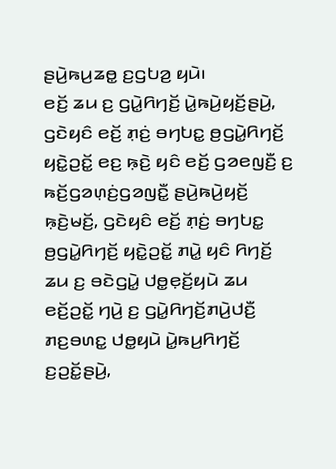ꤔꤣꤧ꤬ꤒꤣ꤬ꤘꤥ꤭ ꤢ꤬ꤞꤝꤤ꤬ ꤟꤣꤧ꤯
ꤕꤢꤩ꤬ ꤘꤣ ꤢ꤬ ꤞꤣꤧ꤭ꤖꤚꤢꤩ꤬ ꤣꤧ꤭ꤒꤣꤧ꤬ꤟꤢꤩ꤬ꤔꤣꤧ꤬, ꤞꤢꤧꤟꤢꤨ ꤕꤢꤩ꤬ ꤊ꤫ꤢꤦ꤬ ꤋꤚꤝꤢ꤭ ꤥ꤬ꤞꤣꤧ꤭ꤖꤚꤢꤩ꤬ ꤟꤢꤧ꤭ꤑꤢꤩ꤭ ꤕꤢ꤬ ꤒ꤫ꤢꤧ꤬ ꤟꤢꤨ ꤕꤢꤩ꤬ ꤞꤤꤕꤜꤢꤪ꤬ ꤢ꤬ ꤒꤢꤩ꤬ꤞꤤꤛ꤫ꤢꤦ꤬ꤞꤤꤜꤢꤪ꤭ ꤔꤣꤧ꤬ꤒꤣꤧ꤬ꤟꤢꤩ꤬ ꤒ꤫ꤢꤧ꤬ꤗꤢꤩ꤬, ꤞꤢꤧꤟꤢꤨ ꤕꤢꤩ꤬ ꤊ꤫ꤢꤦ꤬ ꤋꤚꤝꤢ꤭ ꤥ꤬ꤞꤣꤧ꤭ꤖꤚꤢꤩ꤬ ꤟꤢꤧ꤭ꤑꤢꤩ꤭ ꤊꤣꤧ꤭ ꤟꤢꤨ ꤖꤚꤢꤩ꤬ ꤘꤣ ꤢ꤬ ꤋꤢꤧꤞꤣꤧ꤭ ꤓꤥ꤭ꤕ꤫ꤢꤩ꤬ꤟꤣꤧ ꤘꤣ ꤕꤢꤩ꤬ꤑꤢꤩ꤭ ꤚꤣꤧ꤬ ꤢ꤬ ꤞꤣꤧ꤭ꤖꤚꤢꤩ꤬ꤊꤣꤧ꤬ꤓꤢꤪ꤬ ꤊꤢ꤬ꤋꤛꤢ꤭ ꤓꤥ꤭ꤟꤣꤧ ꤣꤧ꤭ꤒꤣ꤬ꤖꤚꤢꤩ꤬ ꤢ꤬ꤑꤢꤩ꤭ꤔꤣꤧ꤬,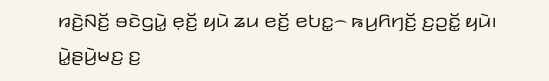ꤙꤢꤧ꤬ꤡꤢꤩ꤬ ꤋꤢꤧꤞꤣꤧ꤭ ꤕ꤫ꤢꤩ꤬ ꤟꤣꤧ ꤘꤣ ꤕꤢꤩ꤬ ꤕꤝꤢ꤭꤮ ꤒꤣ꤬ꤖꤚꤢꤩ꤬ ꤢ꤬ꤑꤢꤩ꤭ ꤟꤣꤧ꤯
ꤣꤧ꤭ꤔꤣꤧ꤬ꤗꤢ꤬ ꤢ꤬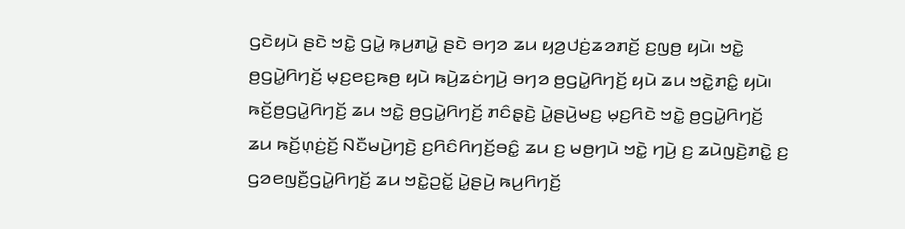ꤞꤢꤧꤟꤣꤧ ꤔꤢꤧ ꤠꤢꤧ꤭ ꤞꤣꤧ꤭ ꤒ꤫ꤣ꤬ꤊꤣꤧ꤭ ꤔꤢꤧ ꤋꤚꤤ ꤘꤣ ꤟꤤ꤬ꤓꤢꤦ꤬ꤘꤤꤊꤢꤩ꤬ ꤢ꤬ꤜꤥ꤬ ꤟꤣꤧ꤯ ꤠꤢꤧ꤭ ꤥ꤬ꤞꤣꤧ꤭ꤖꤚꤢꤩ꤬ ꤗ꤫ꤢ꤬ꤕꤢ꤬ꤒꤥ꤬ ꤟꤣꤧ ꤒꤣꤧ꤬ꤘꤢꤦꤚꤣꤧ꤬ ꤋꤚꤤ ꤥ꤬ꤞꤣꤧ꤭ꤖꤚꤢꤩ꤬ ꤟꤣꤧ ꤘꤣ ꤠꤢꤧ꤭ꤊꤢꤨ꤭ ꤟꤣꤧ꤯ ꤒꤢꤩ꤬ꤥ꤬ꤞꤣꤧ꤭ꤖꤚꤢꤩ꤬ ꤘꤣ ꤠꤢꤧ꤭ ꤥ꤬ꤞꤣꤧ꤭ꤖꤚꤢꤩ꤬ ꤊꤢꤨꤔ꤫ꤢꤧ꤬ ꤣꤧ꤭ꤔꤣꤧ꤬ꤗꤢ꤬ ꤗ꤫ꤢ꤬ꤖꤢꤧ ꤠꤢꤧ꤭ ꤥ꤬ꤞꤣꤧ꤭ꤖꤚꤢꤩ꤬ ꤘꤣ ꤒꤢꤩ꤬ꤛ꤫ꤢꤦ꤬ꤢꤩ꤬ ꤡꤢꤪꤗꤣꤧ꤬ꤚꤢꤧ꤬ ꤢ꤬ꤖꤢꤨꤖꤚꤢꤩ꤬ꤋꤢꤨ꤭ ꤘꤣ ꤢ꤬ ꤗꤥ꤬ꤚꤣꤧ ꤠꤢꤧ꤭ ꤚꤣꤧ꤬ ꤢ꤬ ꤘꤣꤧꤜꤢꤧ꤬ꤊꤢꤧ꤭ ꤢ꤬ ꤞꤤꤕꤜꤢꤪ꤬ꤞꤣꤧ꤭ꤖꤚꤢꤩ꤬ ꤘꤣ ꤠꤢꤧ꤭ꤑꤢꤩ꤭ ꤣꤧ꤭ꤔꤣꤧ꤬ ꤒꤣ꤬ꤖꤚꤢꤩ꤬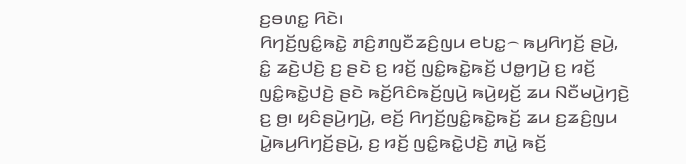ꤢ꤬ꤋꤛꤢ꤭ ꤖꤢꤧ꤯
ꤖꤚꤢꤩ꤬ꤜꤢꤨ꤭ꤒꤢꤧ꤭ ꤊꤢꤨ꤬ꤊꤜꤢꤪꤘꤢꤨ꤬ꤜꤣ ꤕꤝꤢ꤭꤮ ꤒꤣ꤬ꤖꤚꤢꤩ꤬ ꤔꤣꤧ꤬, ꤢꤨ꤭ ꤘꤢꤧ꤬ꤓꤢꤧ꤬ ꤢ꤬ ꤔꤢꤧ ꤢ꤬ ꤙꤢꤩ꤬ ꤜꤢꤨ꤭ꤒꤢꤧ꤭ꤒꤢꤩ꤬ ꤓꤥ꤭ꤚꤣꤧ꤬ ꤢ꤬ ꤙꤢꤩ꤬ ꤜꤢꤨ꤭ꤒꤢꤧ꤭ꤓꤢꤧ꤬ ꤔꤢꤧ ꤒꤢꤩ꤬ꤖꤢꤨꤒꤢꤩ꤬ꤜꤣꤧ꤬ ꤒꤣꤧ꤬ꤟꤢꤩ꤬ ꤘꤣ ꤡꤢꤪꤗꤣꤧ꤬ꤚꤢꤧ꤬ ꤢ꤬ ꤥ꤬꤯ ꤟꤢꤨꤔꤣꤧ꤬ꤚꤣꤧ꤬, ꤕꤢꤩ꤬ ꤖꤚꤢꤩ꤬ꤜꤢꤨ꤭ꤒꤢꤧ꤭ꤒꤢꤩ꤬ ꤘꤣ ꤢ꤬ꤘꤢꤨ꤬ꤜꤣ ꤣꤧ꤭ꤒꤣ꤬ꤖꤚꤢꤩ꤬ꤔꤣꤧ꤬, ꤢ꤬ ꤙꤢꤩ꤬ ꤜꤢꤨ꤭ꤒꤢꤧ꤭ꤓꤢꤧ꤬ ꤊꤣꤧ꤭ ꤒꤢꤩ꤬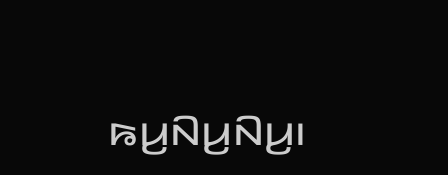ꤒꤣ꤬ꤡꤣ꤬ꤡꤣ꤬꤯